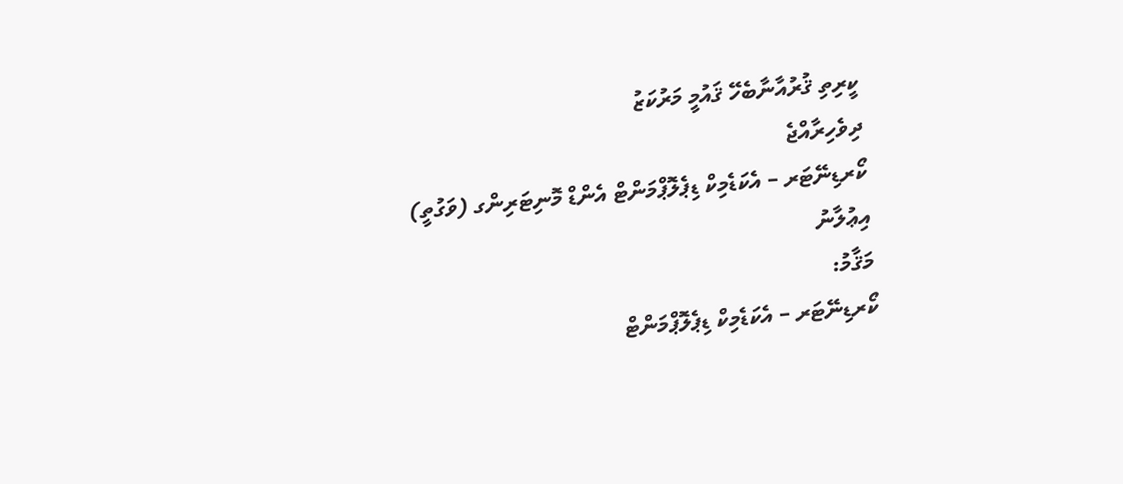ކީރިތި ޤުރުއާނާބެހޭ ޤައުމީ މަރުކަޒު
ދިވެހިރާއްޖެ
ކޯރޑިނޭޓަރ – އެކަޑެމިކް ޑިޕެލޮޕްމަންޓް އެންޑް މޮނިޓަރިންގ (ވަގުތީ)
އިޢުލާނު
މަޤާމު:
ކޯރޑިނޭޓަރ – އެކަޑެމިކް ޑިޕެލޮޕްމަންޓް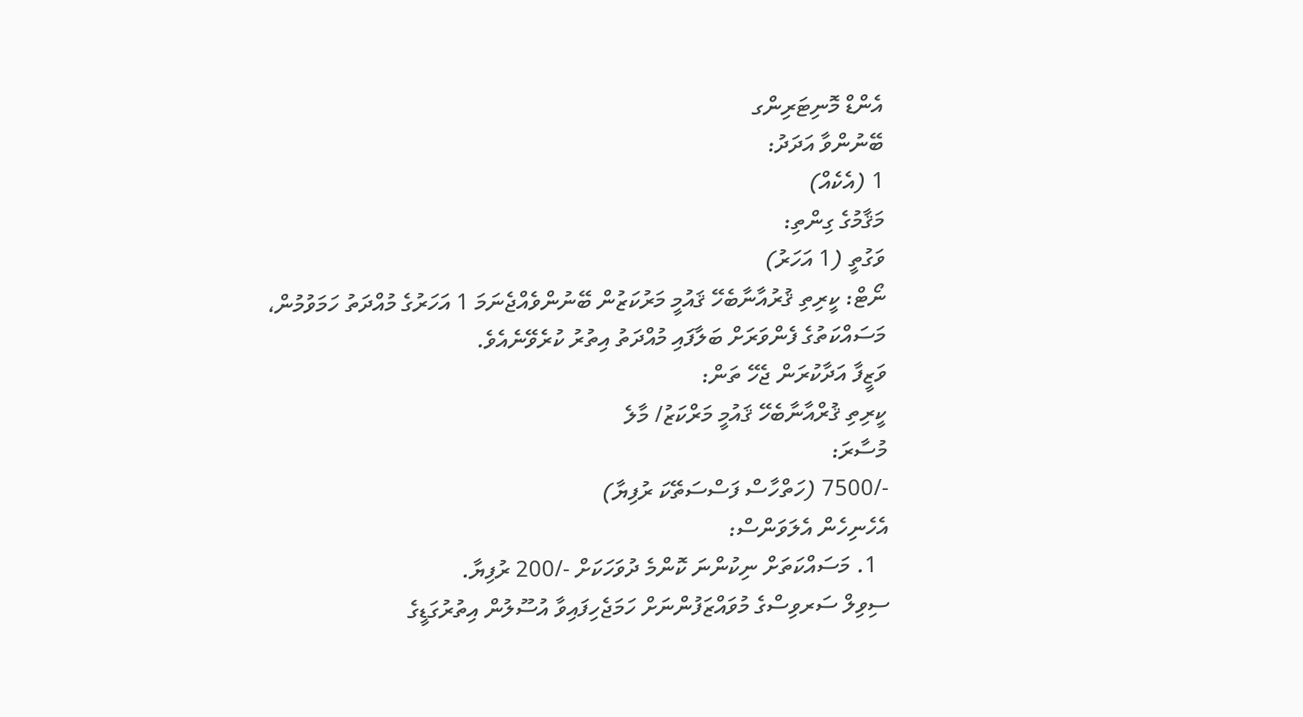އެންޑް މޮނިޓަރިންގ
ބޭނުންވާ އަދަދު:
1 (އެކެއް)
މަޤާމުގެ ގިންތި:
ވަގުތީ (1 އަހަރު)
ނޯޓް: ކީރިތި ޤުރުއާނާބެހޭ ޤައުމީ މަރުކަޒުން ބޭނުންވެއްޖެނަމަ 1 އަހަރުގެ މުއްދަތު ހަމަވުމުން، މަސައްކަތުގެ ފެންވަރަށް ބަލާފައި މުއްދަތު އިތުރު ކުރެވޭނެއެވެ.
ވަޒީފާ އަދާކުރަން ޖެހޭ ތަން:
ކީރިތި ޤުރްއާނާބެހޭ ޤައުމީ މަރްކަޒު/ މާލެ
މުސާރަ:
-/7500 (ހަތްހާސް ފަސްސަތޭކަ ރުފިޔާ)
އެހެނިހެން އެލަވަންސް:
  1. މަސައްކަތަށް ނިކުންނަ ކޮންމެ ދުވަހަކަށް -/200 ރުފިޔާ.
ސިވިލް ސަރވިސްގެ މުވައްޒަފުންނަށް ހަމަޖެހިފައިވާ އުސޫލުން އިތުރުގަޑީގެ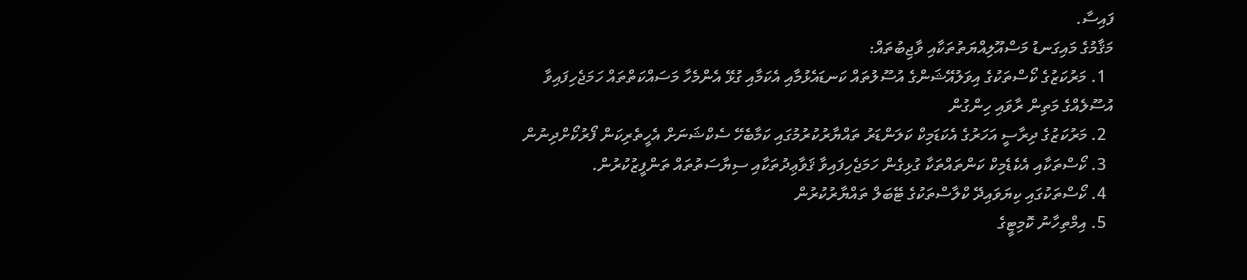ފައިސާ.
މަޤާމުގެ މައިގަނޑު މަސްއޫލިއްޔަތުތަކާއި ވާޖިބުތައް:
  1. މަރުކަޒުގެ ކޯސްތަކުގެ އިވަލުއޭޝަންގެ އުސޫލުތައް ކަނޑައެޅުމާއި އެކަމާއި ގުޅޭ އެންމެހާ މަސައްކަތްތައް ހަމަޖެހިފައިވާ އުސޫލެއްގެ މަތިން ރާވައި ހިންގުން
  2. މަރުކަޒުގެ ދިރާސީ އަހަރުގެ އެކަޑަމިކް ކަލަންޑަރު ތައްޔާރުކުރުމުގައި ކަމާބެހޭ ސެކްޝަނަށް އެހީތެރިކަން ފޯރުކޯށްދިނުން
  3. ކޯސްތަކާއި އެކެޑެމިކް ކަންތައްތަކާ ގުޅިގެން ހަމަޖެހިފައިވާ ޤަވާޢިދުތަކާއި ސިޔާސަތުތައް ތަންފީޒުކުރުން.
  4. ކޯސްތަކުގައި ކިޔަވައިދޭ ކްލާސްތަކުގެ ޓޭބަލް ތައްޔާރުކުރުން
  5. އިމްތިހާނު ކޮމިޓީގެ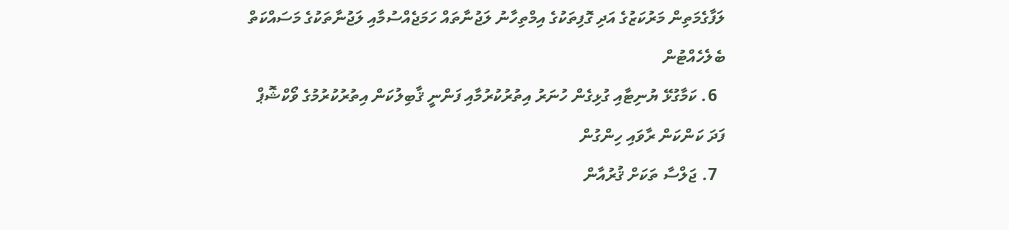ލަފާގެމަތިން މަރުކަޒުގެ އަދި ގޮފިތަކުގެ އިމްތިހާނު ލަޖުނާތައް ހަމަޖެއްސުމާއި ލަޖުނާތަކުގެ މަސައްކަތް ބެލެހެއްޓުން
  6. ކަމާގުޅޭ ޔުނިޓާއި ގުޅިގެން ހުނަރު އިތުރުކުރުމާއި ފަންނީ ޤާބިލުކަން އިތުރުކުރުމުގެ ވޯކްޝޮޕް ފަދަ ކަންކަން ރާވައި ހިންގުން
  7. ޖަލްސާ ތަކަށް ޤުރުއާން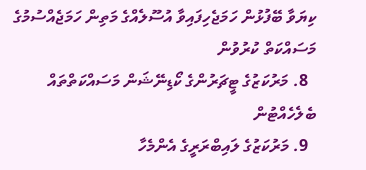ކިޔަވާ ބޭފުޅުން ހަމަޖެހިފައިވާ އުސޫލެއްގެ މަތިން ހަމަޖެއްސުމުގެ މަސައްކަތް ކުރުވުން
  8. މަރުކަޒުގެ ޓީޗަރުންގެ ކޯޑިނޭޝަން މަސައްކަތްތައް ބެލެހެއްޓުން
  9. މަރުކަޒުގެ ލައިބްރަރީގެ އެންމެހާ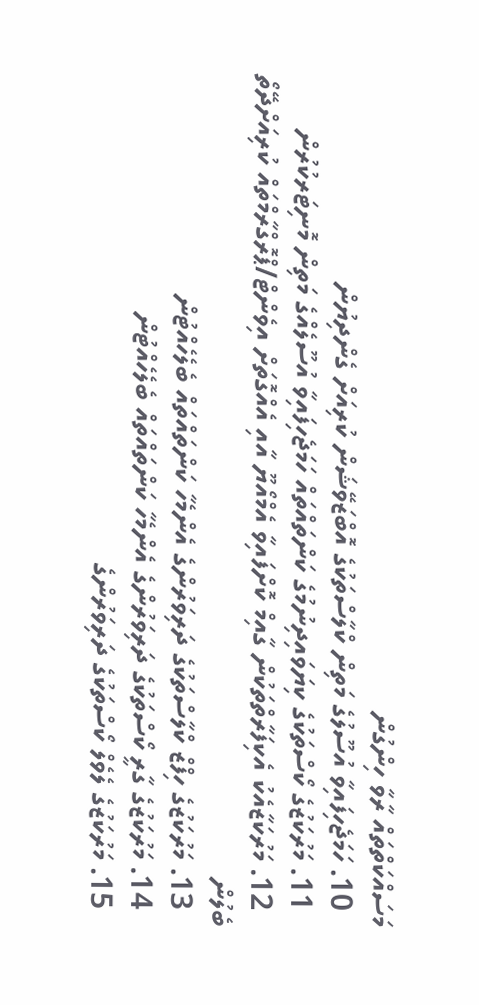މަސައްކަތްތައް ރާވާ ހިންގުން
  10. ހަމަޖެހިފައިވާ އުސޫލުގެ މަތިން ކްލާސްތަކުގެ އޮބްޒަވޭޝަން ކުރިއަށް ގެންދިޔުން
  11. މަރުކަޒުގެ ކޯސްތަކުގެ ކިޔަވައިދިނުމުގެ ކަންތައްތައް ހަމަޖެހިފައިވާ އުސޫލެއްގެ މަތިން މޮނިޓަރކުރުން
  12. މަރުކަޒާއެކު އެކިފަރާތްތަކުން ގާއިމް ކޮށްފައިވާ އެމްއޯޔޫ އާއި އެއްގޮތަށް އިވެންޓް/ޕްރޮގްރާމްތައް ކުރިއަށްދޭތޯ ބެލުން
  13. މަރުކަޒުގެ ހިފްޒް ކްލާސްތަކުގެ ދަރިވަރުންގެ އެންމެހާ ކަންތައްތައް ބެލެހެއްޓުން
  14. މަރުކަޒުގެ ގާރީ ކޯސްތަކުގެ ދަރިވަރުންގެ އެންމެހާ ކަންތައްތައް ބެލެހެއްޓުން
  15. މަރުކަޒުގެ ލެވެލް ކޯސްތަކުގެ ދަރިވަރުންގެ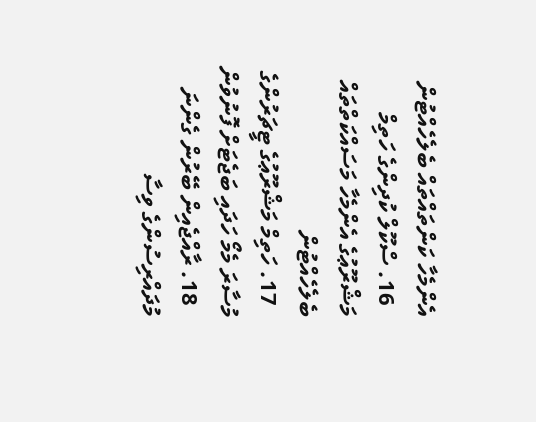އެންމެހާ ކަންތައްތައް ބެލެހެއްޓުން
  16. ސްކޫލް ކުދިންގެ ހަތިމް މަޝްރޫޢުގެ އެންމެހާ މަސައްކަތްތައް ބެލެހެއްޓުން
  17. ހަތިމް މަޝްރޫޢުގެ ޓީޗަރުންގެ މުސާރަ މެމޯ ހަދައި ބަޖެޓަށް ފޮނުވުން
  18. ރާއްޖެއިން ބޭރުން ގެންނަ މުދައްރިސުންގެ ވިސާ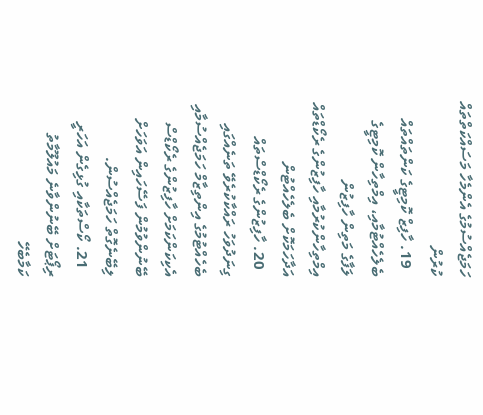ހަމަޖެއްސުމުގެ އެންމެހާ މަސައްކަތްތައް ކުރުން
  19. ހާފިޒް ކޮމިޓީގެ ކަންތައްތައް ބެލެހެއްޓުމާއި، އިމްތިހާން ކޮމިޓީގެ ލަފާގެ މަތިން ހާފިޒުން އިމްތިހާންކުރުމާއި ހާފިޒުންގެ ރެކޯޑްތައް އަދާހަމަކޮށް ބެލެހެއްޓުން
  20. ހާފިޒުންގެ ރެކޯޑްސްތައް ގިނަދުވަހު ރައްކާކުރެވޭ ތަނެއްގައި ބެހެއްޓުމުގެ އިންތިޒާމް ހަމަޖެއްސުމާއި އެކިކަންކަމަށް ހާފިޒުންގެ ރެކޯޑްސް ބޭނުންވުމުން ފަސޭހައިން އަވަހަށް ލިބޭނެގޮތް ހަމަޖެއްސުން.
  21. ކޯސްތަކާއި ގުޅިގެން އަހަރީ ރިޕޯޓަށް ބޭނުންވާނެ މައުލޫމާތު ކަމާބެހޭ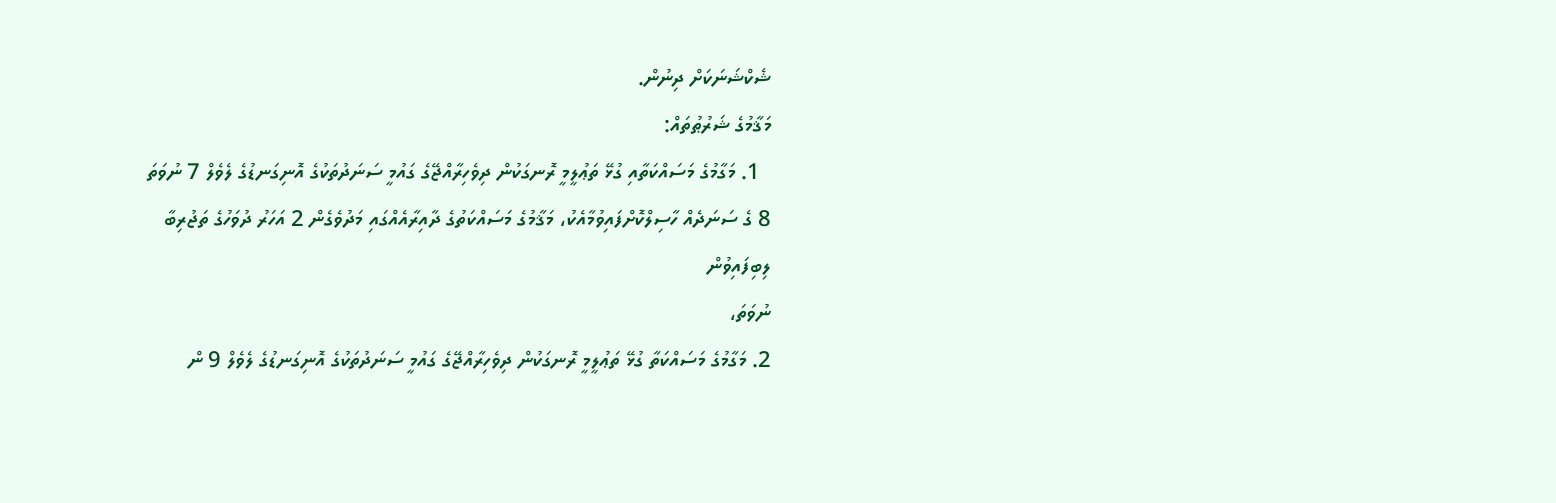ޝެކްޝަނަކަށް ދިނުން.
މަޤާމުގެ ޝަރުޠުތައް:
  1. މަގާމުގެ މަސައްކަތާއި ގުޅޭ ތަޢުލީމީ ރޮނގަކުން ދިވެހިރާއްޖޭގެ ގައުމީ ސަނަދުތަކުގެ އޮނިގަނޑުގެ ލެވެލް 7 ނުވަތަ 8 ގެ ސަނަދެއް ހާސިލްކޮށްފައިވުމާއެކު، މަޤާމުގެ މަސައްކަތުގެ ދާއިރާއެއްގައި މަދުވެގެން 2 އަހަރު ދުވަހުގެ ތަޖުރިބާ ލިބިފައިވުން
ނުވަތަ،
2. މަގާމުގެ މަސައްކަތާ ގުޅޭ ތަޢުލީމީ ރޮނގަކުން ދިވެހިރާއްޖޭގެ ގައުމީ ސަނަދުތަކުގެ އޮނިގަނޑުގެ ލެވެލް 9 ން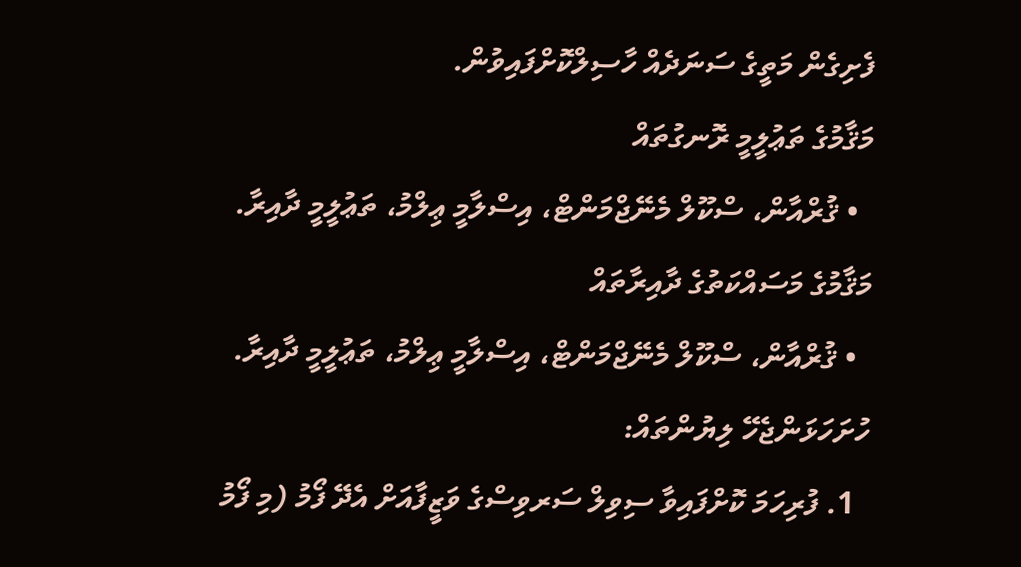ފެށިގެން މަތީގެ ސަނަދެއް ހާސިލްކޮށްފައިވުން.
މަޤާމުގެ ތަޢުލީމީ ރޮނގުތައް
  • ޤުރްއާން، ސްކޫލް މެނޭޖްމަންޓް، އިސްލާމީ ޢިލްމު، ތަޢުލީމީ ދާއިރާ.
މަޤާމުގެ މަސައްކަތުގެ ދާއިރާތައް
  • ޤުރްއާން، ސްކޫލް މެނޭޖްމަންޓް، އިސްލާމީ ޢިލްމު، ތަޢުލީމީ ދާއިރާ.
ހުށަހަޅަންޖެހޭ ލިޔުންތައް:
  1. ފުރިހަމަ ކޮށްފައިވާ ސިވިލް ސަރވިސްގެ ވަޒީފާއަށް އެދޭ ފޯމު (މި ފޯމު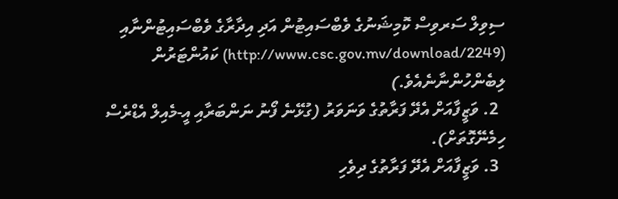ސިވިލް ސަރވިސް ކޮމިޝަނުގެ ވެބްސައިޓުން އަދި އިދާރާގެ ވެބްސައިޓުންނާއި (http://www.csc.gov.mv/download/2249) ކައުންޓަރުން ލިބެންހުންނާނެއެވެ.)
  2. ވަޒީފާއަށް އެދޭ ފަރާތުގެ ވަނަވަރު (ގުޅޭނެ ފޯނު ނަންބަރާއި އީ-މެއިލް އެޑްރެސް ހިމެނޭގޮތަށް).
  3. ވަޒީފާއަށް އެދޭ ފަރާތުގެ ދިވެހި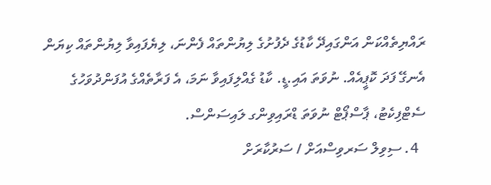ރައްޔިތެއްކަން އަންގައިދޭ ކާޑުގެ ދެފުށުގެ ލިޔުންތައް ފެންނަ، ލިޔެފައިވާ ލިޔުންތައް ކިޔަން އެނގޭ ފަދަ ކޮޕީއެއް. ނުވަތަ އައި.ޑީ. ކާޑު ގެއްލިފައިވާ ނަމަ، އެ ފަރާތެއްގެ އުފަންދުވަހުގެ ސެޓްފިކެޓު، ޕާސްޕޯޓް ނުވަތަ ޑްރައިވިންގ ލައިސަންސް.
  4. ސިވިލް ސަރވިސްއަށް / ސަރުކާރަށް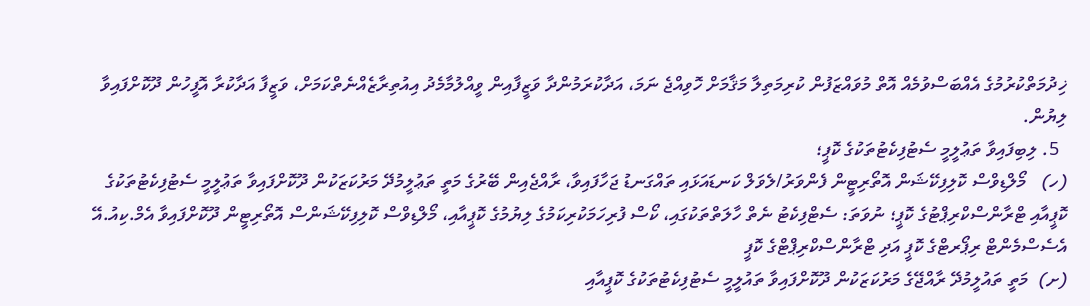ޚިދުމަތްކުރުމުގެ އެއްބަސްވުމެއް އޮތް މުވައްޒަފުން ކުރިމަތިލާ މަޤާމަށް ހޮވިއްޖެ ނަމަ، އަދާކުރަމުންދާ ވަޒީފާއިން ވީއްލުމާމެދު އިއުތިރާޒެއްނެތްކަމަށް، ވަޒީފާ އަދާކުރާ އޮފީހުން ދޫކޮށްފައިވާ ލިޔުން.
  5. ލިބިފައިވާ ތަޢުލީމީ ސެޓުފިކެޓުތަކުގެ ކޮޕީ؛
(ހ)   މޯލްޑިވްސް ކޮލިފިކޭޝަން އޮތޯރިޓީން ފެންވަރު/ލެވަލް ކަނޑައަޅައި ތައްގަނޑު ޖަހާފައިވާ، ރާއްޖެއިން ބޭރުގެ މަތީ ތަޢުލީމުދޭ މަރުކަޒަކުން ދޫކޮށްފައިވާ ތަޢުލީމީ ސެޓުފިކެޓުތަކުގެ ކޮޕީއާއި ޓްރާންސްކްރިޕްޓުގެ ކޮޕީ؛ ނުވަތަ: ސެޓްފިކެޓު ނެތް ހާލަތްތަކުގައި، ކޯސް ފުރިހަމަކުރިކަމުގެ ލިޔުމުގެ ކޮޕީއާއި، މޯލްޑިވްސް ކޮލިފިކޭޝަންސް އޮތޯރިޓީން ދޫކޮށްފައިވާ އެމް.ކިއު.އޭ އެސެސްމެންޓް ރިޕޯރޓްގެ ކޮޕީ އަދި ޓްރާންސްކްރިޕްޓްގެ ކޮޕީ
(ށ)  މަތީ ތައުލީމުދޭ ރާއްޖޭގެ މަރުކަޒަކުން ދޫކޮށްފައިވާ ތައުލީމީ ސެޓުފިކެޓުތަކުގެ ކޮޕީއާއި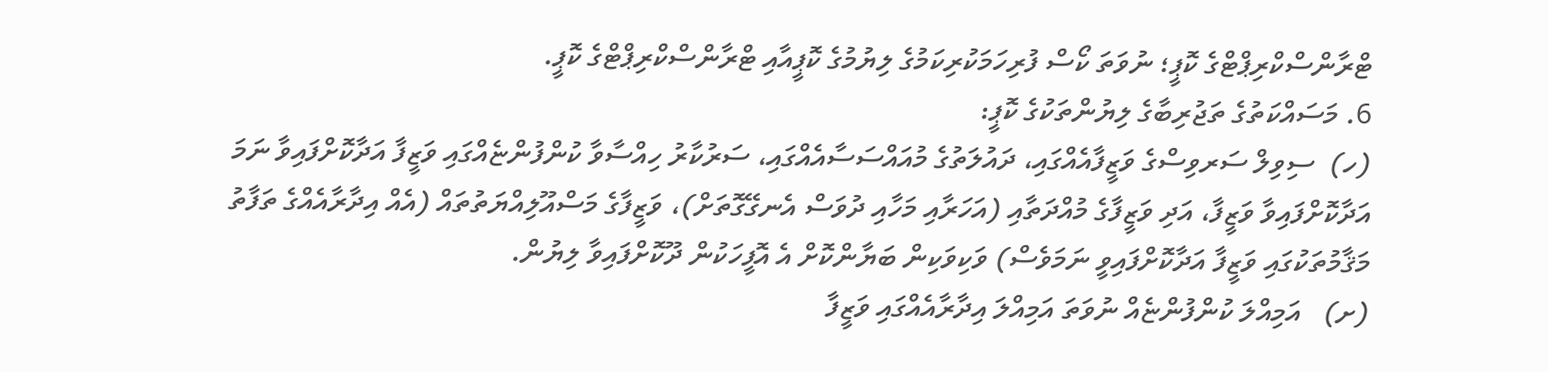ޓްރާންސްކްރިޕްޓްގެ ކޮޕީ؛ ނުވަތަ ކޯސް ފުރިހަމަކުރިކަމުގެ ލިޔުމުގެ ކޮޕީއާއި ޓްރާންސްކްރިޕްޓްގެ ކޮޕީ.
6. މަސައްކަތުގެ ތަޖުރިބާގެ ލިޔުންތަކުގެ ކޮޕީ:
(ހ)  ސިވިލް ސަރވިސްގެ ވަޒީފާއެއްގައި، ދައުލަތުގެ މުއައްސަސާއެއްގައި، ސަރުކާރު ހިއްސާވާ ކުންފުންޏެއްގައި ވަޒީފާ އަދާކޮށްފައިވާ ނަމަ އަދާކޮށްފައިވާ ވަޒީފާ، އަދި ވަޒީފާގެ މުއްދަތާއި (އަހަރާއި މަހާއި ދުވަސް އެނގޭގޮތަށް)، ވަޒީފާގެ މަސްއޫލިއްޔަތުތައް (އެއް އިދާރާއެއްގެ ތަފާތު މަޤާމުތަކުގައި ވަޒީފާ އަދާކޮށްފައިވީ ނަމަވެސް) ވަކިވަކިން ބަޔާންކޮށް އެ އޮފީހަކުން ދޫކޮށްފައިވާ ލިޔުން.
(ށ)   އަމިއްލަ ކުންފުންޏެއް ނުވަތަ އަމިއްލަ އިދާރާއެއްގައި ވަޒީފާ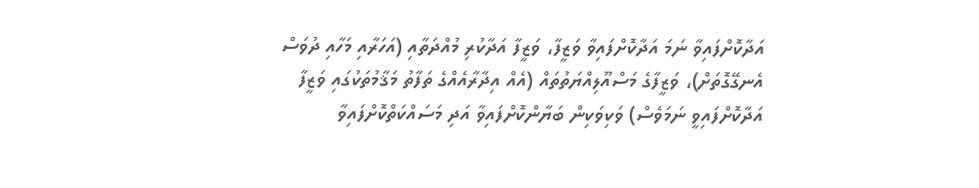އަދާކޮށްފައިވާ ނަމަ އަދާކޮށްފައިވާ ވަޒީފާ، ވަޒީފާ އަދާކުރި މުއްދަތާއި (އަހަރާއި މަހާއި ދުވަސް އެނގޭގޮތަށް)، ވަޒީފާގެ މަސްއޫލިއްޔަތުތައް (އެއް އިދާރާއެއްގެ ތަފާތު މަޤާމުތަކުގައި ވަޒީފާ އަދާކޮށްފައިވީ ނަމަވެސް) ވަކިވަކިން ބަޔާންކޮށްފައިވާ އަދި މަސައްކަތްކޮށްފައިވާ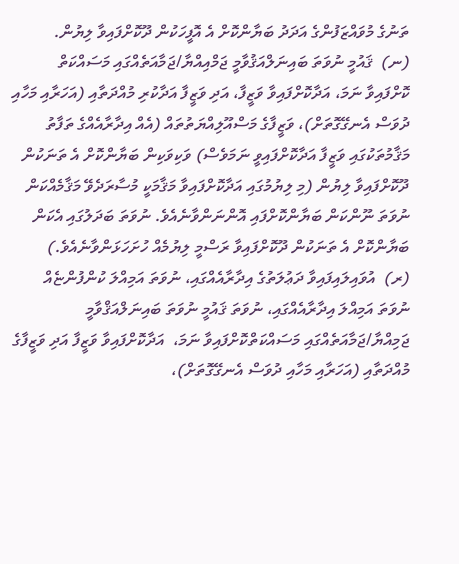ތަނުގެ މުވައްޒަފުންގެ އަދަދު ބަޔާންކޮށް އެ އޮފީހަކުން ދޫކޮށްފައިވާ ލިޔުން.
(ނ)  ޤައުމީ ނުވަތަ ބައިނަލްއަޤުވާމީ ޖަމްއިއްޔާ/ޖަމާއަތެއްގައި މަސައްކަތް ކޮށްފައިވާ ނަމަ، އަދާކޮށްފައިވާ ވަޒީފާ، އަދި ވަޒީފާ އަދާކުރި މުއްދަތާއި (އަހަރާއި މަހާއި ދުވަސް އެނގޭގޮތަށް)، ވަޒީފާގެ މަސްއޫލިއްޔަތުތައް (އެއް އިދާރާއެއްގެ ތަފާތު މަޤާމުތަކުގައި ވަޒީފާ އަދާކޮށްފައިވީ ނަމަވެސް) ވަކިވަކިން ބަޔާންކޮށް އެ ތަނަކުން ދޫކޮށްފައިވާ ލިޔުން (މި ލިޔުމުގައި އަދާކޮށްފައިވާ މަޤާމަކީ މުސާރަދެވޭ މަޤާމެއްކަން ނުވަތަ ނޫންކަން ބަޔާންކޮށްފައި އޮންނަންވާނެއެވެ. ނުވަތަ ބަދަލުގައި އެކަން ބަޔާންކޮށް އެ ތަނަކުން ދޫކޮށްފައިވާ ރަސްމީ ލިޔުމެއް ހުށަހަޅަންވާނެއެވެ.)
(ރ)  އުވައިލައިފައިވާ ދަޢުލަތުގެ އިދާރާއެއްގައި، ނުވަތަ އަމިއްލަ ކުންފުންޏެއް ނުވަތަ އަމިއްލަ އިދާރާއެއްގައި، ނުވަތަ ޤައުމީ ނުވަތަ ބައިނަލްއަޤްވާމީ ޖަމިއްޔާ/ޖަމާއަތެއްގައި މަސައްކަތްކޮށްފައިވާ ނަމަ،  އަދާކޮށްފައިވާ ވަޒީފާ އަދި ވަޒީފާގެ މުއްދަތާއި (އަހަރާއި މަހާއި ދުވަސް އެނގޭގޮތަށް)،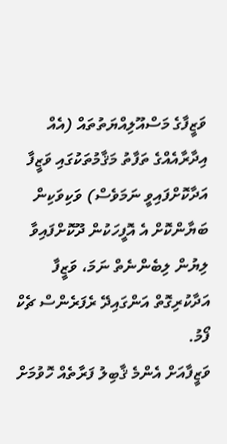ވަޒީފާގެ މަސްއޫލިއްޔަތުތައް (އެއް އިދާރާއެއްގެ ތަފާތު މަޤާމުތަކުގައި ވަޒީފާ އަދާކޮށްފައިވީ ނަމަވެސް) ވަކިވަކިން ބަޔާންކޮށް އެ އޮފީހަކުން ދޫކޮށްފައިވާ ލިޔުން ލިބެންނެތް ނަމަ، ވަޒީފާ އަދާކުރިގޮތް އަންގައިދޭ ރެފަރެންސް ޗެކް ފޯމު.
ވަޒީފާއަށް އެންމެ ޤާބިލު ފަރާތެއް ހޮވުމަށް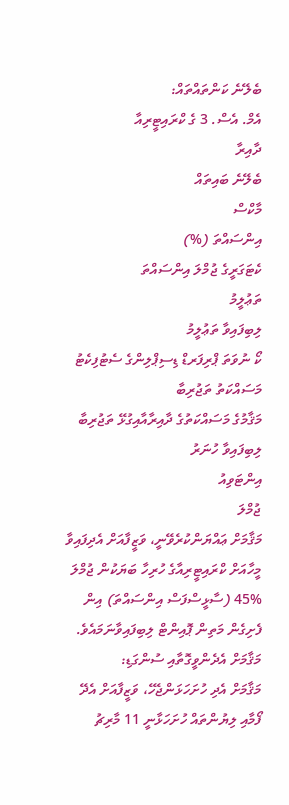ބެލޭނެ ކަންތައްތައް:
އެމް. އެސް. 3 ގެ ކްރައިޓީރިއާ
ދާއިރާ
ބެލޭނެ ބައިތައް
މާކްސް
އިންސައްތަ (%)
ކެޓަގަރީގެ ޖުމްލަ އިންސައްތަ
ތަޢުލީމު
ލިބިފައިވާ ތަޢުލީމު
ކޯ ނުވަތަ ޕްރިފަރޑް ޑިސިޕްލިންގެ ސެޓުފިކެޓު
މަސައްކަތު ތަޖުރިބާ
މަޤާމުގެ މަސައްކަތުގެ ދާއިރާއާއިގުޅޭ ތަޖުރިބާ
ލިބިފައިވާ ހުނަރު
އިންޓަވިއު
ޖުމްލަ
މަޤާމަށް ޢައްޔަންކުރެވޭނީ، ވަޒީފާއަށް އެދިފައިވާ މީހާއަށް ކްރައިޓީރިއާގެ ހުރިހާ ބަޔަކުން ޖުމްލަ %45 (ސާޅީސްފަސް އިންސައްތަ) އިން ފެށިގެން މަތިން ޕޮއިންޓް ލިބިފައިވާނަމައެވެ.
މަޤާމަށް އެދެންވީގޮތާއި ސުންގަޑި:
މަޤާމަށް އެދި ހުށަހަޅަންޖެހޭ، ވަޒީފާއަށް އެދޭ ފޯމާއި ލިޔުންތައް ހުށަހަޅާނީ 11 މާރިޗު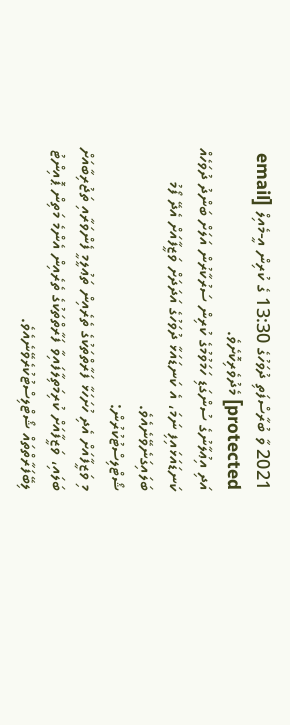2021 ވާ ބުރާސްފަތި ދުވަހުގެ 13:30 ގެ ކުރިން އީ-މެއިލް [email protected] މެދުވެރިކޮށެވެ.
އަދި އިޢުލާނުގެ ސުންގަޑި ހަމަވުމުގެ ކުރިން ސަރުކާރުން އަލަށް ބަންދު ދުވަހެއް ކަނޑައަޅައިފި ނަމަ، އެ ކަނޑައަޅާ ދުވަހުގެ އަދަދަށް ވަޒީފާއަށް އެދޭ ފޯމު ބަލައިގަނެވޭނެއެވެ.
ޝޯޓްލިސްޓުކުރުން:
މި ވަޒީފާއަށް އެދި ހުށަހަޅާ ފަރާތްތަކުގެ ތެރެއިން ތަޢުލީމީ ފެންވަރާއި ތަޖުރިބާއަށް ބަލައި، ވަޒީފާއަށް ކުރިމަތިލާފައިވާ ފަރާތްތަކުގެ ތެރެއިން އެންމެ މަތިން ޕޮއިންޓު ލިބޭފަރާތްތައް ޝޯޓްލިސްޓުކުރެވޭނެއެވެ.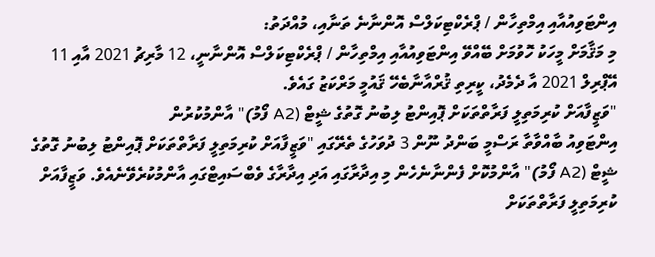އިންޓަވިއުއާއި އިމްތިހާން / ޕްރެކްޓިކަލްސް އޮންނާނެ ތަނާއި، މުއްދަތު:
މި މަޤާމަށް މީހަކު ހޮވުމަށް ބޭއްވޭ އިންޓަވިއުއާއި އިމްތިހާން / ޕްރެކްޓިކަލްސް އޮންނާނީ، 12 މާރިޗު 2021 އާއި 11 އޭޕްރިލް 2021 އާ ދެމެދު، ކީރިތި ޤުރްއާނާބެހޭ ޤައުމީ މަރްކަޒު ގައެވެ.
"ވަޒީފާއަށް ކުރިމަތިލީ ފަރާތްތަކަށް ޕޮއިންޓު ލިބުނު ގޮތުގެ ޝީޓް (A2 ފޯމު)" އާންމުކުރުން
އިންޓަވިއު ބާއްވާތާ ރަސްމީ ބަންދު ނޫން 3 ދުވަހުގެ ތެރޭގައި "ވަޒީފާއަށް ކުރިމަތިލީ ފަރާތްތަކަށް ޕޮއިންޓު ލިބުނު ގޮތުގެ ޝީޓް (A2 ފޯމު)" އާންމުކޮށް ފެންނާނެހެން މި އިދާރާގައި އަދި އިދާރާގެ ވެބްސައިޓްގައި އާންމުކުރެވޭނެއެވެ. ވަޒީފާއަށް ކުރިމަތިލީ ފަރާތްތަކަށް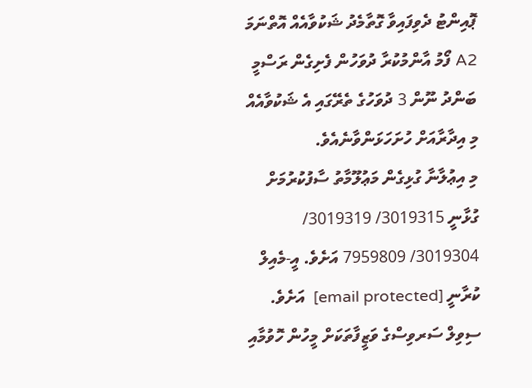ޕޮއިންޓު ދެވިފައިވާ ގޮތާމެދު ޝަކުވާއެއް އޮތްނަމަ A2 ފޯމު އާންމުކުރާ ދުވަހުން ފެށިގެން ރަސްމީ ބަންދު ނޫން 3 ދުވަހުގެ ތެރޭގައި އެ ޝަކުވާއެއް މި އިދާރާއަށް ހުށަހަޅަންވާނެއެވެ.
މި އިޢުލާނާ ގުޅިގެން މަޢުލޫމާތު ސާފުކުރުމަށް ގުޅާނީ 3019315/ 3019319/ 3019304/ 7959809 އަށެވެ. އީ-މެއިލް ކުރާނީ [email protected]  އަށެވެ.
ސިވިލް ސަރވިސްގެ ވަޒީފާތަކަށް މީހުން ހޮވުމާއި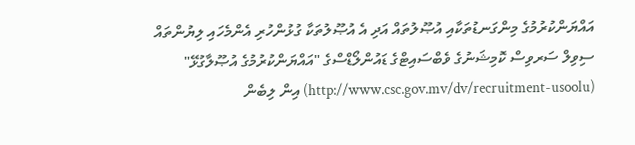އައްޔަންކުރުމުގެ މިންގަނޑުތަކާއި އުޞޫލުތައް އަދި އެ އުޞޫލުތަކާ ގުޅުންހުރި އެންމެހައި ލިޔުންތައް ސިވިލް ސަރވިސް ކޮމިޝަނުގެ ވެބްސައިޓްގެ ޑައުންލޯޑްސްގެ "އައްޔަންކުރުމުގެ އުޞޫލާގުޅޭ" (http://www.csc.gov.mv/dv/recruitment-usoolu) އިން ލިބެން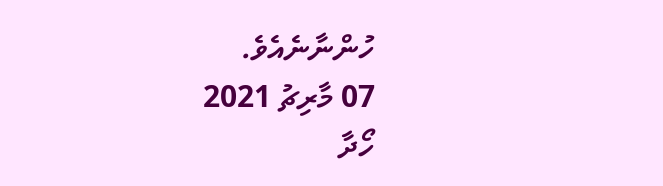ހުންނާނެއެވެ.
07 މާރިޗު 2021
ހޯދާ